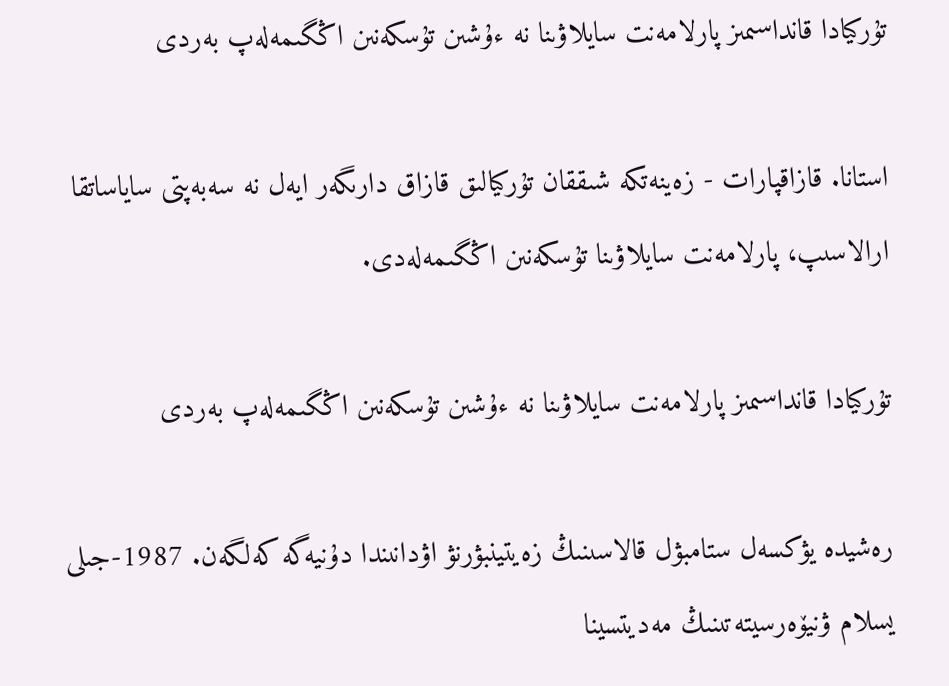تۇركيادا قانداسىمىز پارلامەنت سايلاۋىنا نە ءۇشىن تۇسكەنىن اڭگىمەلەپ بەردى

استانا. قازاقپارات - زەينەتكە شىققان تۇركيالىق قازاق دارىگەر ايەل نە سەبەپتى ساياساتقا ارالاسىپ، پارلامەنت سايلاۋىنا تۇسكەنىن اڭگىمەلەدى.

تۇركيادا قانداسىمىز پارلامەنت سايلاۋىنا نە ءۇشىن تۇسكەنىن اڭگىمەلەپ بەردى

رەشيدە يۋكسەل ستامبۋل قالاسىنىڭ زەيتينبۋرنۋ اۋدانىندا دۇنيەگە كەلگەن. 1987-جىلى يسلام ۋنيۆەرسيتەتىنىڭ مەديتسينا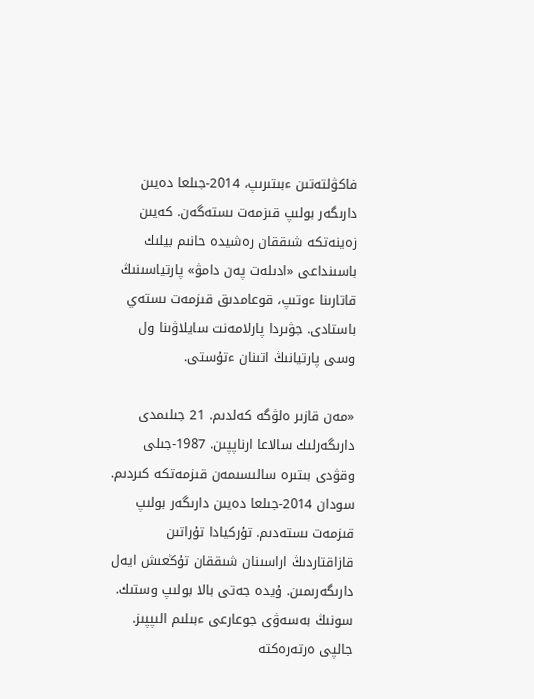فاكۋلتەتىن ءبىتىرىپ، 2014-جىلعا دەيىن دارىگەر بولىپ قىزمەت ىستەگەن. كەيىن زەينەتكە شىققان رەشيدە حانىم بيلىك باسىنداعى «ادىلەت پەن دامۋ» پارتياسىنىڭ قاتارىنا ءوتىپ، قوعامدىق قىزمەت ىستەي باستادى. جۋىردا پارلامەنت سايلاۋىنا ول وسى پارتيانىڭ اتىنان ءتۇستى.

«مەن قازىر ەلۋگە كەلدىم. 21 جىلىمدى دارىگەرلىك سالاعا ارناپپىن. 1987-جىلى وقۋدى بىتىرە سالىسىمەن قىزمەتكە كىردىم. سودان 2014-جىلعا دەيىن دارىگەر بولىپ قىزمەت ىستەدىم. تۇركيادا تۇراتىن قازاقتاردىڭ اراسىنان شىققان تۇڭعىش ايەل دارىگەرىمىن. ۇيدە جەتى بالا بولىپ وستىك. سونىڭ بەسەۋى جوعارعى ءبىلىم الىپپىز. جالپى ەرتەرەكتە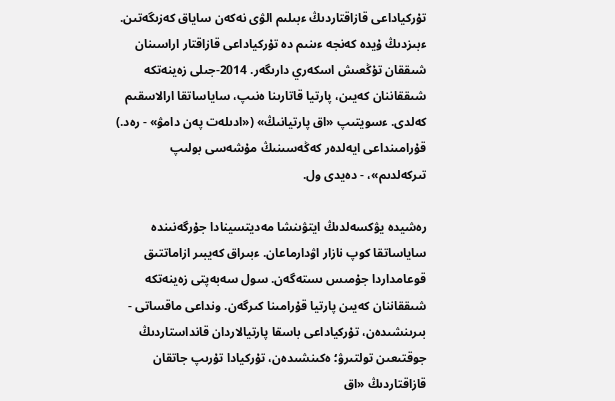تۇركياداعى قازاقتاردىڭ ءبىلىم الۋى نەكەن ساياق كەزىگەتىن. ءبىزدىڭ ۇيدە كەنجە ءىنىم دە تۇركياداعى قازاقتار اراسىنان شىققان تۇڭعىش اسكەري دارىگەر. 2014-جىلى زەينەتكە شىققاننان كەيىن، پارتيا قاتارىنا ەنىپ، ساياساتقا ارالاسقىم كەلدى. ءسويتىپ «اق پارتيانىڭ» («ادىلەت پەن دامۋ» - رەد.) قۇرامىنداعى ايەلدەر كەڭەسىنىڭ مۇشەسى بولىپ تىركەلدىم»، - دەيدى ول.

رەشيدە يۋكسەلدىڭ ايتۋىنشا مەديتسينادا جۇرگەنىندە ساياساتقا كوپ نازار اۋدارماعان. ءبىراق كەيبىر ازاماتتىق قوعامداردا جۇمىس ىستەگەن. سول سەبەپتى زەينەتكە شىققاننان كەيىن پارتيا قۇرامىنا كىرگەن. ونداعى ماقساتى -  بىرىنشىدەن، تۇركياداعى باسقا پارتيالاردان قانداستاردىڭ جوقتىعىن تولتىرۋ؛ ەكىنشىدەن، تۇركيادا تۇرىپ جاتقان قازاقتاردىڭ «اق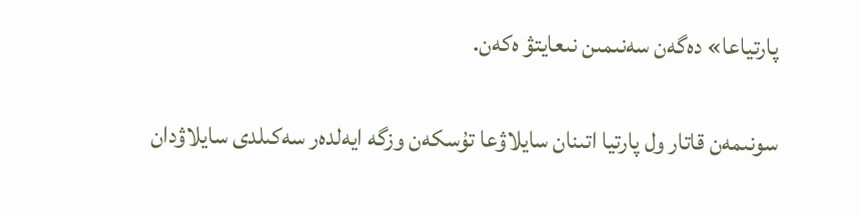پارتياعا» دەگەن سەنىمىن نىعايتۋ ەكەن.

سونىمەن قاتار ول پارتيا اتىنان سايلاۋعا تۇسكەن وزگە ايەلدەر سەكىلدى سايلاۋدان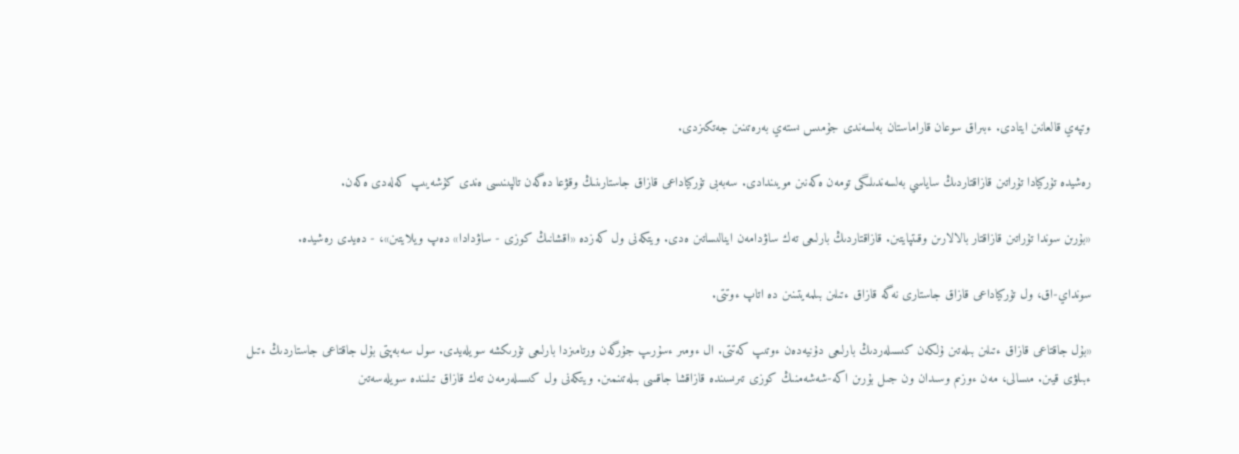وتپەي قالعانىن ايتادى. ءبىراق سوعان قاراماستان بەلسەندى جۇمىس ىستەي بەرەتىنىن جەتكىزدى.

رەشيدە تۇركيادا تۇراتىن قازاقتاردىڭ ساياسي بەلسەندىلىگى تومەن ەكەنىن مويىندادى. سەبەبى تۇركياداعى قازاق جاستارىنىڭ وقۋعا دەگەن تالپىنىسى ەندى كۇشەيىپ كەلەدى ەكەن.

«بۇرىن سوندا تۇراتىن قازاقتار بالالارىن وقىتپايتىن. قازاقتاردىڭ بارلىعى تەك ساۋدامەن اينالىساتىن ەدى. ويتكەنى ول كەزدە «اقشانىڭ كوزى - ساۋدادا» دەپ ويلايتىن»، - دەيدى رەشيدە.

سونداي-اق، ول تۇركياداعى قازاق جاستارى نەگە قازاق ءتىلىن بىلمەيتىنىن دە اتاپ ءوتتى.

«بۇل جاقتاعى قازاق ءتىلىن بىلەتىن ۇلكەن كىسىلەردىڭ بارلىعى دۇنيەدەن ءوتىپ كەتتى. ال ءومىر ءسۇرىپ جۇرگەن ورتامىزدا بارلىعى تۇرىكشە سويلەيدى. سول سەبەپتى بۇل جاقتاعى جاستاردىڭ ءتىل ءبىلۋى قيىن. مىسالى، مەن ءوزىم وسىدان ون جىل بۇرىن اكە-شەشەمنىڭ كوزى تىرىسىندە قازاقشا جاقسى بىلەتىنمىن. ويتكەنى ول كىسىلەرمەن تەك قازاق تىلىندە سويلەسەتىن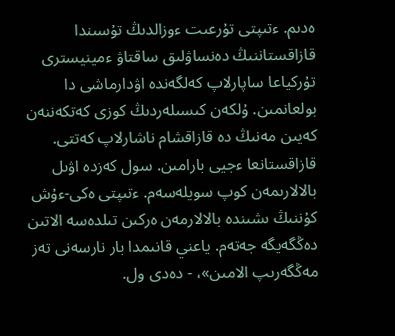ەدىم. ءتىپتى تۇرعىت ءوزالدىڭ تۇسىندا قازاقستاننىڭ دەنساۋلىق ساقتاۋ ءمينيسترى تۇركياعا ساپارلاپ كەلگەندە اۋدارماشى دا بولعانمىن. ۇلكەن كىسىلەردىڭ كوزى كەتكەننەن كەيىن مەنىڭ دە قازاقشام ناشارلاپ كەتتى. قازاقستانعا ءجيى بارامىن. سول كەزدە اۋىل بالالارىمەن كوپ سويلەسەم. ءتىپتى ەكى-ءۇش كۇننىڭ ىشىندە بالالارمەن ەركىن تىلدەسە الاتىن دەڭگەيگە جەتەم. ياعني قانىمدا بار نارسەنى تەز مەڭگەرىپ الامىن»، - دەدى ول.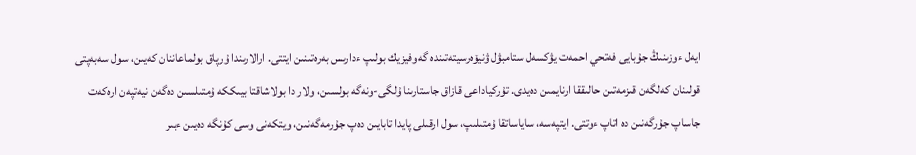ايەل ءوزىنىڭ جۇبايى فەتحي احمەت يۋكسەل ستامبۋل ۋنيۆەرسيتەتىندە گەوفيزيك بولىپ ءدارىس بەرەتىنىن ايتتى. ارالارىندا ۇرپاق بولماعاننان كەيىن، سول سەبەپتى قولىنان كەلگەن قىزمەتىن حالىققا ارنايمىن دەيدى. تۇركياداعى قازاق جاستارىنا ۇلگى-ونەگە بولسىن، ولار دا بولاشاقتا بيىككە ۇمتىلسىن دەگەن نيەتپەن ارەكەت جاساپ جۇرگەنىن دە اتاپ ءوتتى. ايتپەسە، ساياساتقا ۇمتىلىپ، سول ارقىلى پايدا تابايىن دەپ جۇرمەگەنىن، ويتكەنى وسى كۇنگە دەيىن ءبىر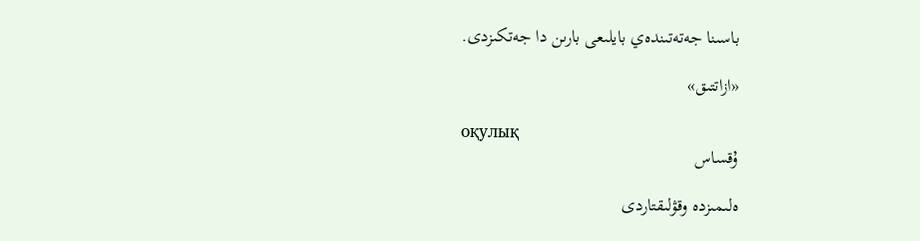باسىنا جەتەتىندەي بايلىعى بارىن دا جەتكىزدى.

«ازاتتىق»

оқулық
ۇقساس

ەلىمىزدە وقۋلىقتاردى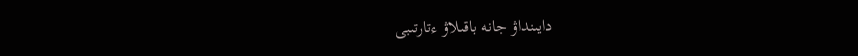دايىنداۋ جانە باقىلاۋ ءتارتىبى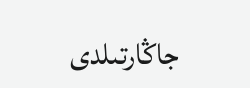جاڭارتىلدى